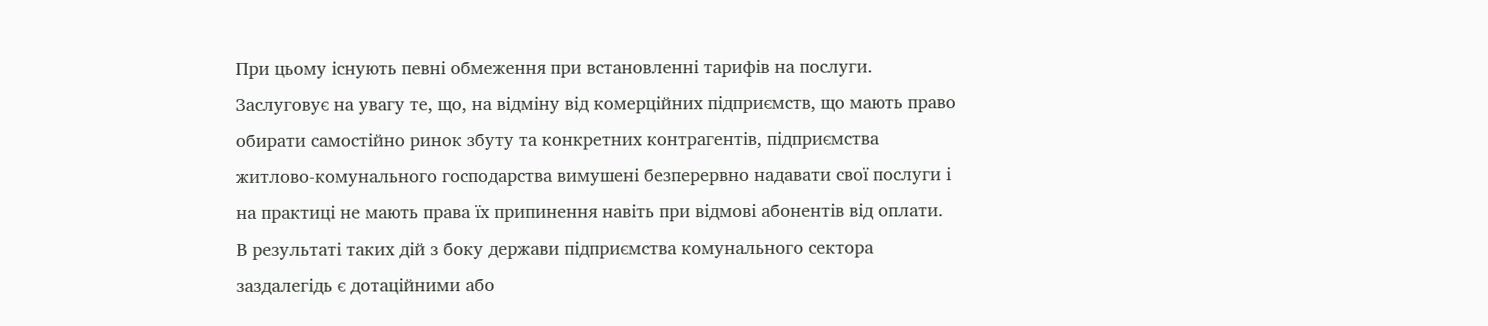При цьому існують певні обмеження при встановленні тарифів на послуги. Заслуговує на увагу те, що, на відміну від комерційних підприємств, що мають право обирати самостійно ринок збуту та конкретних контрагентів, підприємства житлово-комунального господарства вимушені безперервно надавати свої послуги і на практиці не мають права їх припинення навіть при відмові абонентів від оплати. В результаті таких дій з боку держави підприємства комунального сектора заздалегідь є дотаційними або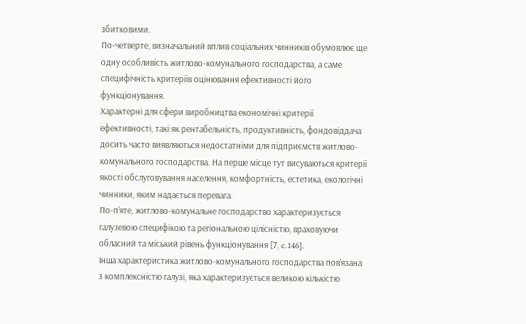збитковими.
По-четверте, визначальний вплив соціальних чинників обумовлює ще одну особливість житлово-комунального господарства, а саме специфічність критеріїв оцінювання ефективності його функціонування.
Характерні для сфери виробництва економічні критерії ефективності, такі як рентабельність, продуктивність, фондовіддача досить часто виявляються недостатніми для підприємств житлово-комунального господарства. На перше місце тут висуваються критерії якості обслуговування населення, комфортність, естетика, екологічні чинники, яким надається перевага.
По-п’яте, житлово-комунальне господарство характеризується галузевою специфікою та регіональною цілісністю, враховуючи обласний та міський рівень функціонування [7, c.146].
Інша характеристика житлово-комунального господарства пов’язана з комплексністю галузі, яка характеризується великою кількістю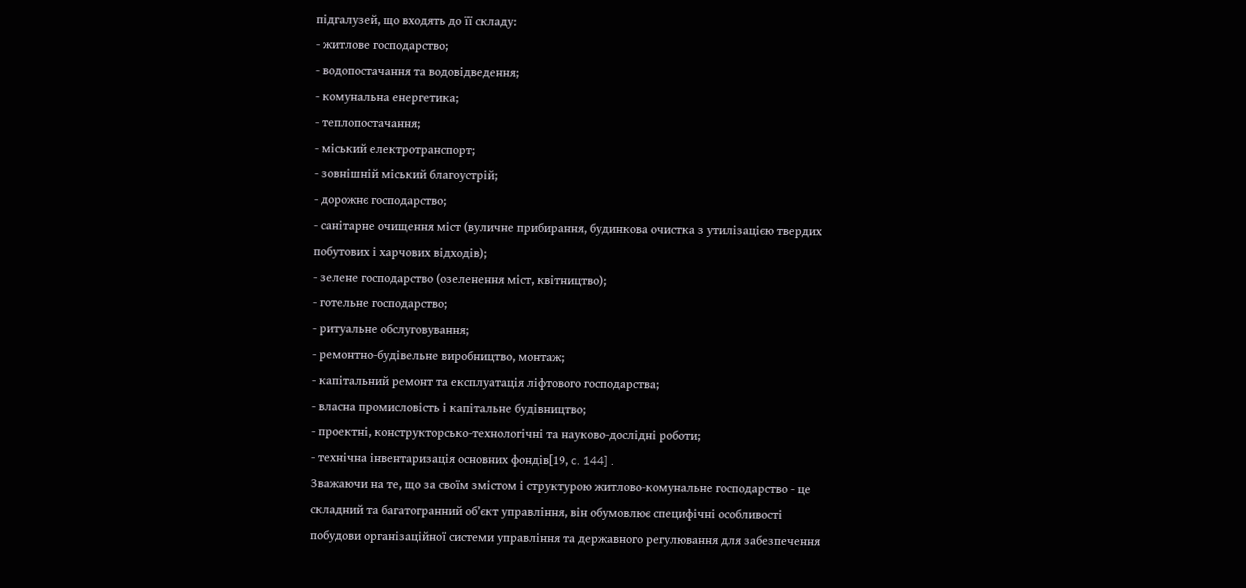підгалузей, що входять до її складу:
- житлове господарство;
- водопостачання та водовідведення;
- комунальна енергетика;
- теплопостачання;
- міський електротранспорт;
- зовнішній міський благоустрій;
- дорожнє господарство;
- санітарне очищення міст (вуличне прибирання, будинкова очистка з утилізацією твердих побутових і харчових відходів);
- зелене господарство (озеленення міст, квітництво);
- готельне господарство;
- ритуальне обслуговування;
- ремонтно-будівельне виробництво, монтаж;
- капітальний ремонт та експлуатація ліфтового господарства;
- власна промисловість і капітальне будівництво;
- проектні, конструкторсько-технологічні та науково-дослідні роботи;
- технічна інвентаризація основних фондів[19, c. 144] .
Зважаючи на те, що за своїм змістом і структурою житлово-комунальне господарство - це складний та багатогранний об’єкт управління, він обумовлює специфічні особливості побудови організаційної системи управління та державного регулювання для забезпечення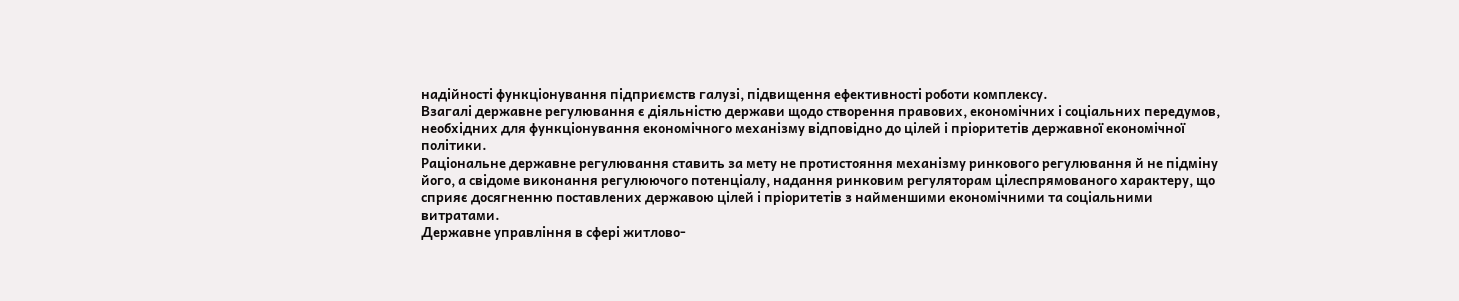надійності функціонування підприємств галузі, підвищення ефективності роботи комплексу.
Взагалі державне регулювання є діяльністю держави щодо створення правових, економічних і соціальних передумов, необхідних для функціонування економічного механізму відповідно до цілей і пріоритетів державної економічної політики.
Раціональне державне регулювання ставить за мету не протистояння механізму ринкового регулювання й не підміну його, а свідоме виконання регулюючого потенціалу, надання ринковим регуляторам цілеспрямованого характеру, що сприяє досягненню поставлених державою цілей і пріоритетів з найменшими економічними та соціальними витратами.
Державне управління в сфері житлово-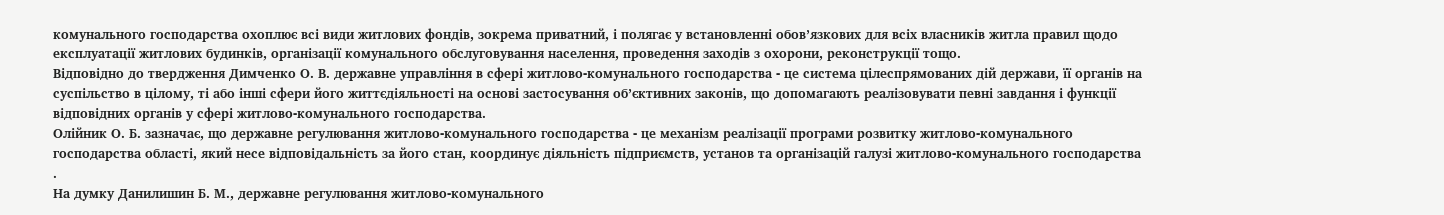комунального господарства охоплює всі види житлових фондів, зокрема приватний, і полягає у встановленні обов’язкових для всіх власників житла правил щодо експлуатації житлових будинків, організації комунального обслуговування населення, проведення заходів з охорони, реконструкції тощо.
Відповідно до твердження Димченко О. В. державне управління в сфері житлово-комунального господарства - це система цілеспрямованих дій держави, її органів на суспільство в цілому, ті або інші сфери його життєдіяльності на основі застосування об’єктивних законів, що допомагають реалізовувати певні завдання і функції відповідних органів у сфері житлово-комунального господарства.
Олійник О. Б. зазначає, що державне регулювання житлово-комунального господарства - це механізм реалізації програми розвитку житлово-комунального господарства області, який несе відповідальність за його стан, координує діяльність підприємств, установ та організацій галузі житлово-комунального господарства .
На думку Данилишин Б. М., державне регулювання житлово-комунального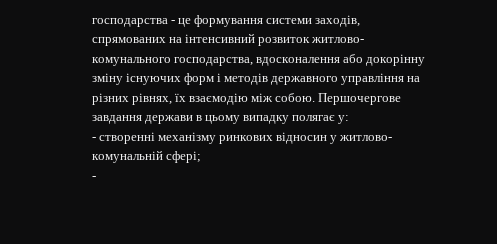господарства - це формування системи заходів, спрямованих на інтенсивний розвиток житлово-комунального господарства, вдосконалення або докорінну зміну існуючих форм і методів державного управління на різних рівнях, їх взаємодію між собою. Першочергове завдання держави в цьому випадку полягає у:
- створенні механізму ринкових відносин у житлово-комунальній сфері;
-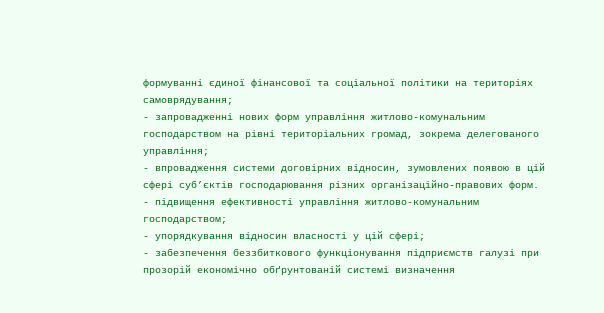формуванні єдиної фінансової та соціальної політики на територіях самоврядування;
- запровадженні нових форм управління житлово-комунальним господарством на рівні територіальних громад, зокрема делегованого управління;
- впровадження системи договірних відносин, зумовлених появою в цій сфері суб’єктів господарювання різних організаційно-правових форм.
- підвищення ефективності управління житлово-комунальним господарством;
- упорядкування відносин власності у цій сфері;
- забезпечення беззбиткового функціонування підприємств галузі при прозорій економічно обґрунтованій системі визначення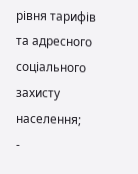рівня тарифів та адресного соціального захисту населення;
-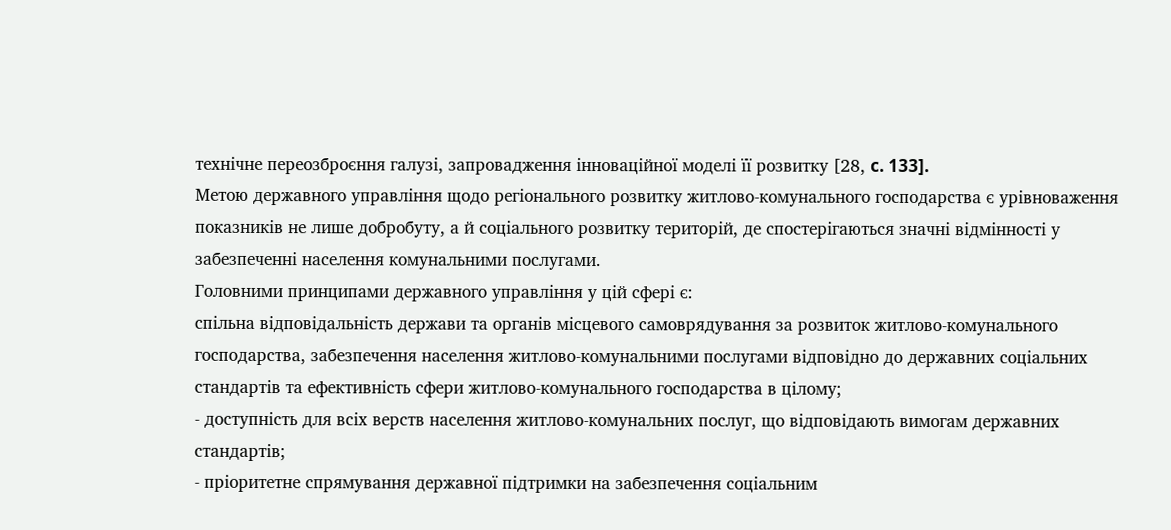технічне переозброєння галузі, запровадження інноваційної моделі її розвитку [28, c. 133].
Метою державного управління щодо регіонального розвитку житлово-комунального господарства є урівноваження показників не лише добробуту, а й соціального розвитку територій, де спостерігаються значні відмінності у забезпеченні населення комунальними послугами.
Головними принципами державного управління у цій сфері є:
спільна відповідальність держави та органів місцевого самоврядування за розвиток житлово-комунального господарства, забезпечення населення житлово-комунальними послугами відповідно до державних соціальних стандартів та ефективність сфери житлово-комунального господарства в цілому;
- доступність для всіх верств населення житлово-комунальних послуг, що відповідають вимогам державних стандартів;
- пріоритетне спрямування державної підтримки на забезпечення соціальним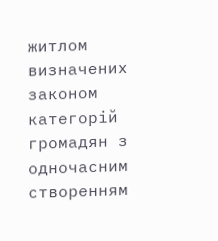житлом визначених законом категорій громадян з одночасним створенням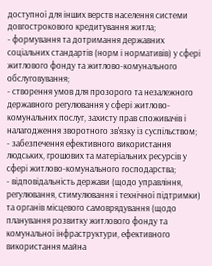доступної для інших верств населення системи довгострокового кредитування житла;
- формування та дотримання державних соціальних стандартів (норм і нормативів) у сфері житлового фонду та житлово-комунального обслуговування;
- створення умов для прозорого та незалежного державного регулювання у сфері житлово-комунальних послуг, захисту прав споживачів і налагодження зворотного зв'язку із суспільством;
- забезпечення ефективного використання людських, грошових та матеріальних ресурсів у сфері житлово-комунального господарства;
- відповідальність держави (щодо управління, регулювання, стимулювання і технічної підтримки) та органів місцевого самоврядування (щодо планування розвитку житлового фонду та комунальної інфраструктури, ефективного використання майна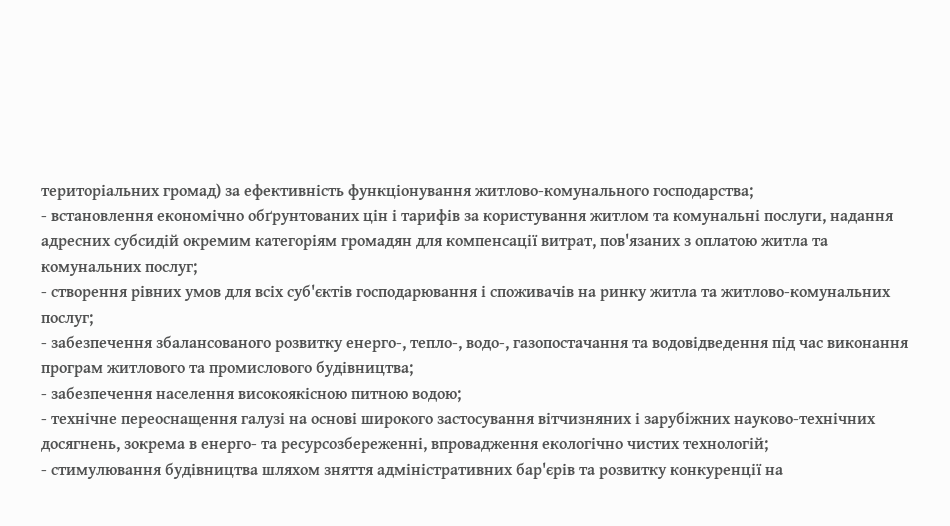територіальних громад) за ефективність функціонування житлово-комунального господарства;
- встановлення економічно обґрунтованих цін і тарифів за користування житлом та комунальні послуги, надання адресних субсидій окремим категоріям громадян для компенсації витрат, пов'язаних з оплатою житла та комунальних послуг;
- створення рівних умов для всіх суб'єктів господарювання і споживачів на ринку житла та житлово-комунальних послуг;
- забезпечення збалансованого розвитку енерго-, тепло-, водо-, газопостачання та водовідведення під час виконання програм житлового та промислового будівництва;
- забезпечення населення високоякісною питною водою;
- технічне переоснащення галузі на основі широкого застосування вітчизняних і зарубіжних науково-технічних досягнень, зокрема в енерго- та ресурсозбереженні, впровадження екологічно чистих технологій;
- стимулювання будівництва шляхом зняття адміністративних бар'єрів та розвитку конкуренції на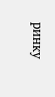ринку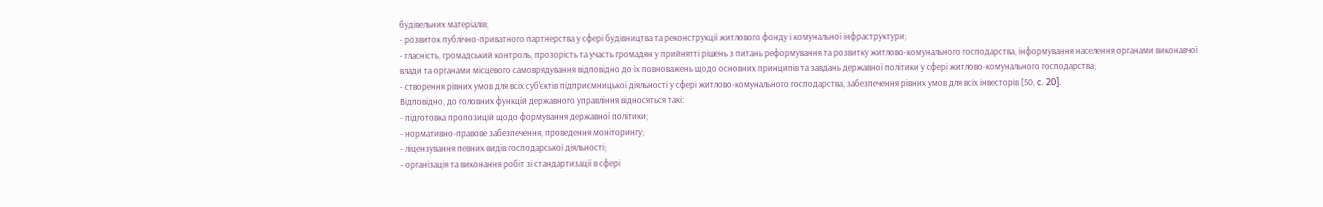будівельних матеріалів;
- розвиток публічно-приватного партнерства у сфері будівництва та реконструкції житлового фонду і комунальної інфраструктури;
- гласність, громадський контроль, прозорість та участь громадян у прийнятті рішень з питань реформування та розвитку житлово-комунального господарства, інформування населення органами виконавчої влади та органами місцевого самоврядування відповідно до їх повноважень щодо основних принципів та завдань державної політики у сфері житлово-комунального господарства;
- створення рівних умов для всіх суб'єктів підприємницької діяльності у сфері житлово-комунального господарства, забезпечення рівних умов для всіх інвесторів [50, c. 20].
Відповідно, до головних функцій державного управління відносяться такі:
- підготовка пропозицій щодо формування державної політики;
- нормативно-правове забезпечення, проведення моніторингу;
- ліцензування певних видів господарської діяльності;
- організація та виконання робіт зі стандартизації в сфері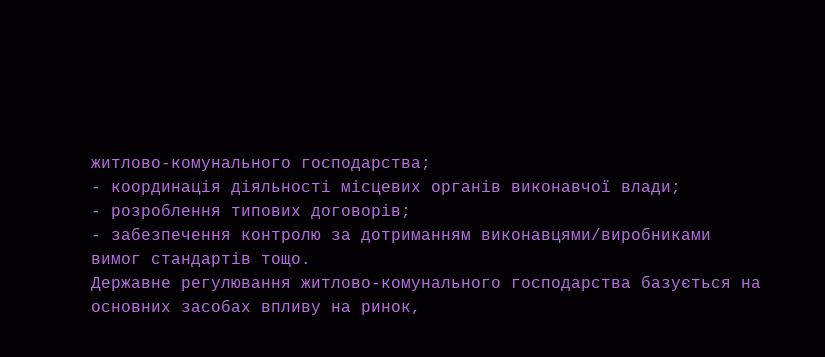житлово-комунального господарства;
- координація діяльності місцевих органів виконавчої влади;
- розроблення типових договорів;
- забезпечення контролю за дотриманням виконавцями/виробниками вимог стандартів тощо.
Державне регулювання житлово-комунального господарства базується на основних засобах впливу на ринок,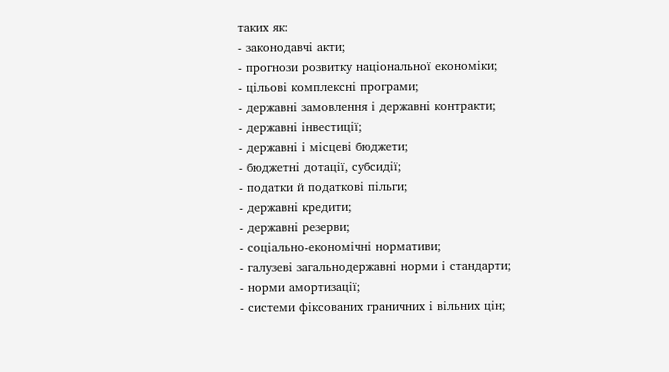таких як:
- законодавчі акти;
- прогнози розвитку національної економіки;
- цільові комплексні програми;
- державні замовлення і державні контракти;
- державні інвестиції;
- державні і місцеві бюджети;
- бюджетні дотації, субсидії;
- податки й податкові пільги;
- державні кредити;
- державні резерви;
- соціально-економічні нормативи;
- галузеві загальнодержавні норми і стандарти;
- норми амортизації;
- системи фіксованих граничних і вільних цін;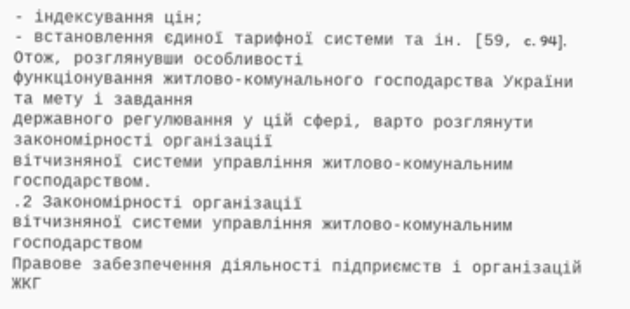- індексування цін;
- встановлення єдиної тарифної системи та ін. [59, c. 94].
Отож, розглянувши особливості
функціонування житлово-комунального господарства України та мету і завдання
державного регулювання у цій сфері, варто розглянути закономірності організації
вітчизняної системи управління житлово-комунальним господарством.
.2 Закономірності організації
вітчизняної системи управління житлово-комунальним господарством
Правове забезпечення діяльності підприємств і організацій ЖКГ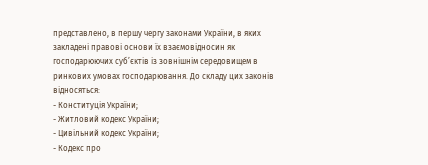представлено, в першу чергу законами України, в яких закладені правові основи їх взаємовідносин як господарюючих суб’єктів із зовнішнім середовищем в ринкових умовах господарювання. До складу цих законів відносяться:
- Конституція України;
- Житловий кодекс України;
- Цивільний кодекс України;
- Кодекс про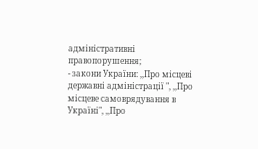адміністративні правопорушення;
- закони України: ,,Про місцеві державні адміністрації ", ,,Про місцеве самоврядування в Україні", ,,Про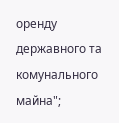оренду державного та комунального майна";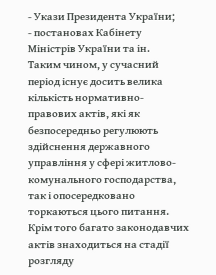- Укази Президента України;
- постановах Кабінету Міністрів України та ін.
Таким чином, у сучасний період існує досить велика кількість нормативно-правових актів, які як безпосередньо регулюють здійснення державного управління у сфері житлово-комунального господарства, так і опосередковано торкаються цього питання. Крім того багато законодавчих актів знаходиться на стадії розгляду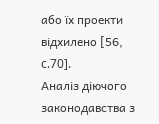або їх проекти відхилено [56, c.70].
Аналіз діючого законодавства з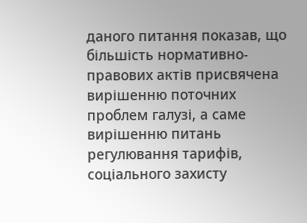даного питання показав, що більшість нормативно-правових актів присвячена вирішенню поточних проблем галузі, а саме вирішенню питань регулювання тарифів, соціального захисту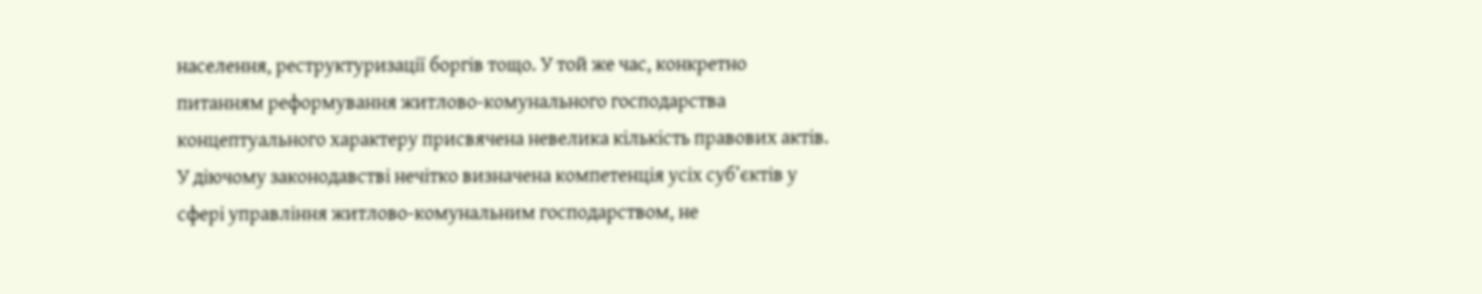населення, реструктуризації боргів тощо. У той же час, конкретно питанням реформування житлово-комунального господарства концептуального характеру присвячена невелика кількість правових актів.
У діючому законодавстві нечітко визначена компетенція усіх суб’єктів у сфері управління житлово-комунальним господарством, не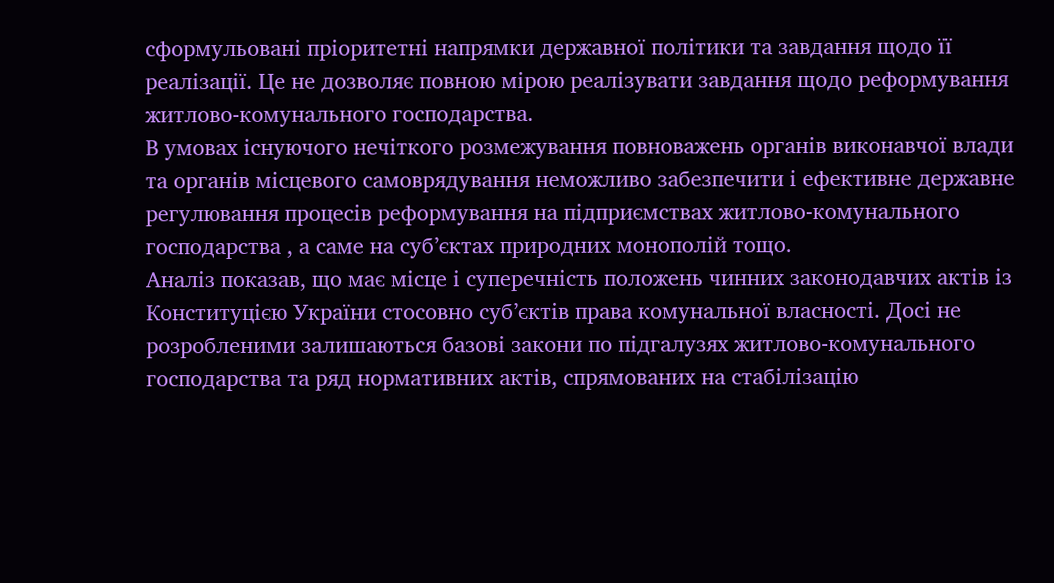сформульовані пріоритетні напрямки державної політики та завдання щодо її реалізації. Це не дозволяє повною мірою реалізувати завдання щодо реформування житлово-комунального господарства.
В умовах існуючого нечіткого розмежування повноважень органів виконавчої влади та органів місцевого самоврядування неможливо забезпечити і ефективне державне регулювання процесів реформування на підприємствах житлово-комунального господарства , а саме на суб’єктах природних монополій тощо.
Аналіз показав, що має місце і суперечність положень чинних законодавчих актів із Конституцією України стосовно суб’єктів права комунальної власності. Досі не розробленими залишаються базові закони по підгалузях житлово-комунального господарства та ряд нормативних актів, спрямованих на стабілізацію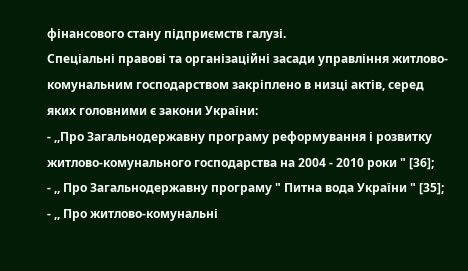фінансового стану підприємств галузі.
Спеціальні правові та організаційні засади управління житлово-комунальним господарством закріплено в низці актів, серед яких головними є закони України:
- ,,Про Загальнодержавну програму реформування і розвитку житлово-комунального господарства на 2004 - 2010 роки " [36];
- ,, Про Загальнодержавну програму " Питна вода України " [35];
- ,, Про житлово-комунальні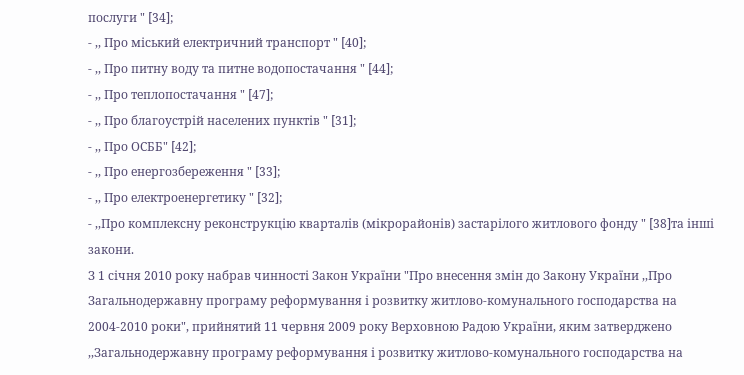послуги " [34];
- ,, Про міський електричний транспорт " [40];
- ,, Про питну воду та питне водопостачання " [44];
- ,, Про теплопостачання " [47];
- ,, Про благоустрій населених пунктів " [31];
- ,, Про ОСББ" [42];
- ,, Про енергозбереження " [33];
- ,, Про електроенергетику " [32];
- ,,Про комплексну реконструкцію кварталів (мікрорайонів) застарілого житлового фонду " [38]та інші закони.
З 1 січня 2010 року набрав чинності Закон України "Про внесення змін до Закону України ,,Про Загальнодержавну програму реформування і розвитку житлово-комунального господарства на 2004-2010 роки", прийнятий 11 червня 2009 року Верховною Радою України, яким затверджено ,,Загальнодержавну програму реформування і розвитку житлово-комунального господарства на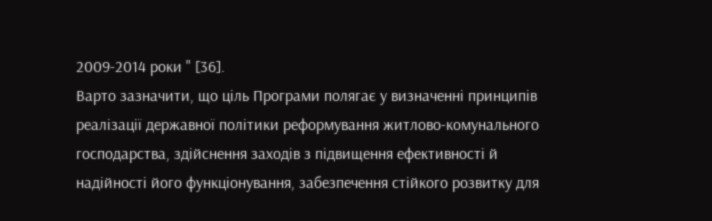2009-2014 роки " [36].
Варто зазначити, що ціль Програми полягає у визначенні принципів реалізації державної політики реформування житлово-комунального господарства, здійснення заходів з підвищення ефективності й надійності його функціонування, забезпечення стійкого розвитку для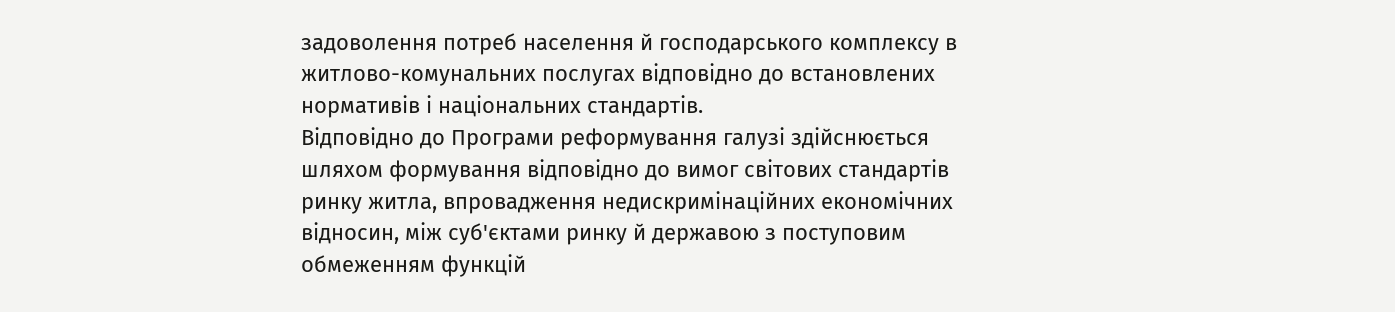задоволення потреб населення й господарського комплексу в житлово-комунальних послугах відповідно до встановлених нормативів і національних стандартів.
Відповідно до Програми реформування галузі здійснюється шляхом формування відповідно до вимог світових стандартів ринку житла, впровадження недискримінаційних економічних відносин, між суб'єктами ринку й державою з поступовим обмеженням функцій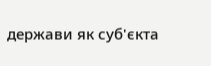держави як суб'єкта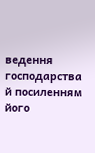ведення господарства й посиленням його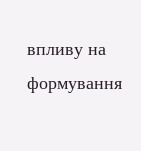впливу на формування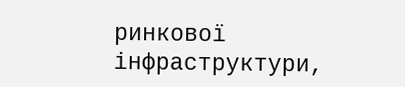ринкової інфраструктури,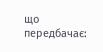що передбачає: